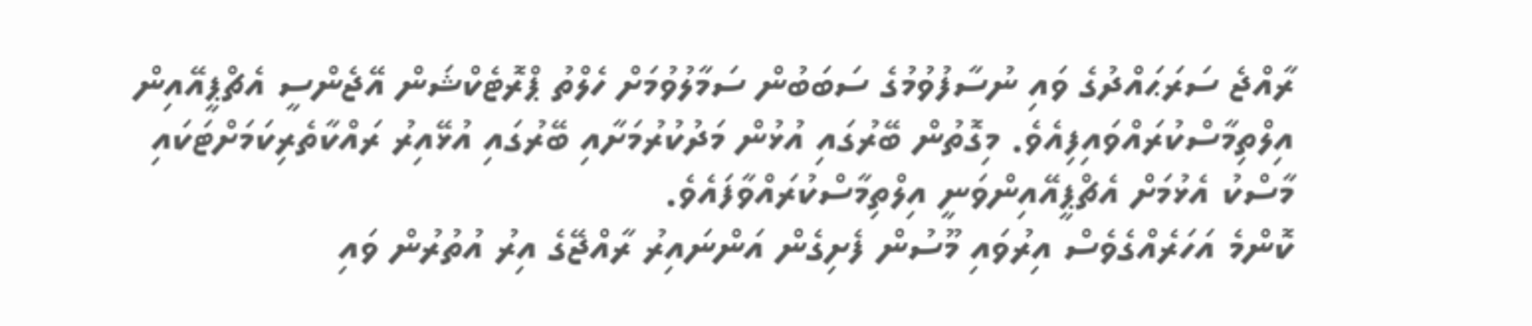ރާއްޖެ ސަރަޙައްދުގެ ވައި ނުސާފުވުމުގެ ސަބަބުން ސަމާލުވުމަށް ހެލްތު ޕްރޮޓެކްޝަން އޭޖެންސީ އެޗްޕީއޭއިން އިލްތިމާސްކުރައްވައިފިއެވެ. މިގޮތުން ބޭރުގައި އުޅުން މަދުކުރުމަށާއި ބޭރުގައި އުޅޭއިރު ރައްކާތެރިކަމަށްޓަކައި މާސްކު އެޅުމަށް އެޗްޕީއޭއިންވަނީ އިލްތިމާސްކުރައްވާފައެވެ.
ކޮންމެ އަހަރެއްގެވެސް އިރުވައި މޫސުން ފެށިގެން އަންނައިރު ރާއްޖޭގެ އިރު އުތުރުން ވައި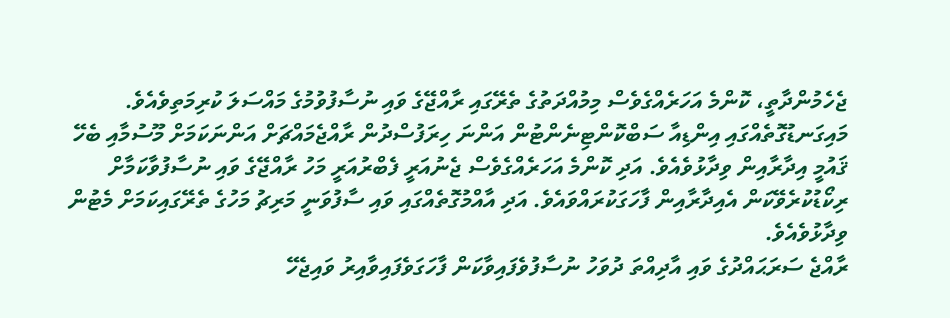ޖެހެމުންދާތީ، ކޮންމެ އަހަރެއްގެވެސް މިމުއްދަތުގެ ތެރޭގައި ރާއްޖޭގެ ވައި ނުސާފުވުމުގެ މައްސަލަ ކުރިމަތިވެއެވެ.
މައިގަނޑުގޮތެއްގައި އިންޑިއާ ސަބްކޮންޓިނެންޓުން އަންނަ ހިރަފުސްދުން ރާއްޖެމައްޗަށް އަންނަކަމަށް މޫސުމާއި ބެހޭ ޤައުމީ އިދާރާއިން ވިދާޅުވެއެވެ. އަދި ކޮންމެ އަހަރެއްގެވެސް ޖެނުއަރީ ފެބްރުއަރީ މަހު ރާއްޖޭގެ ވައި ނުސާފުވާކަމާށް ރިކޯޑުކުރެވޭކަން އެއިދާރާއިން ފާހަގަކުރައްވައެވެ. އަދި އާއްމުގޮތެއްގައި ވައި ސާފުވަނީ މަރިޗު މަހުގެ ތެރޭގައިކަމަށް މެޓުން ވިދާޅުވެއެވެ.
ރާއްޖެ ސަރަޙައްދުގެ ވައި އާދިއްތަ ދުވަހު ނުސާފުވެފައިވާކަން ފާހަގަވެފައިވާއިރު ވައިޖެހޭ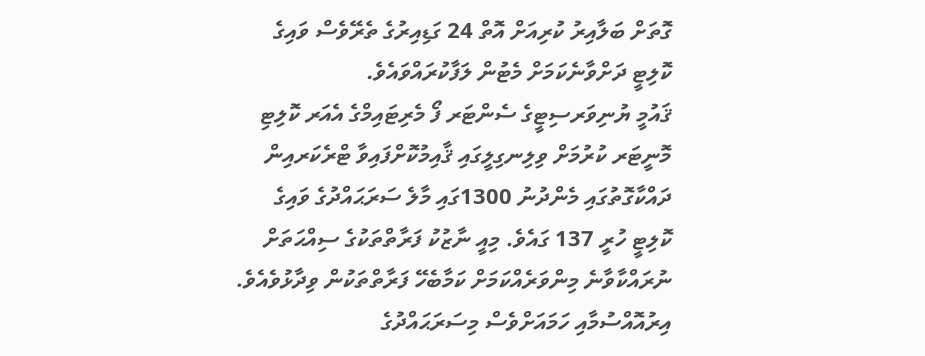ގޮތަށް ބަލާއިރު ކުރިއަށް އޮތް 24 ގަޑިއިރުގެ ތެރޭވެސް ވައިގެ ކޮލިޓީ ދަށްވާނެކަމަށް މެޓުން ލަފާކުރައްވައެވެ.
ޤައުމީ ޔުނިވަރސިޓީގެ ސެންޓަރ ފޯ މެރިޓައިމްގެ އެއަރ ކޮލިޓި މޮނީޓަރ ކުރުމަށް ވިލިނގިލީގައި ޤާއިމުކޮށްފައިވާ ޓްރެކަރއިން ދައްކާގޮތުގައި މެންދުނު 1300ގައި މާލެ ސަރަޙައްދުގެ ވައިގެ ކޮލިޓީ ހުރީ 137 ގައެވެ. މިއީ ނާޒުކު ފަރާތްތަކުގެ ސިއްޙަތަށް ނުރައްކާވާނެ މިންވަރެއްކަމަށް ކަމާބެހޭ ފަރާތްތަކުން ވިދާޅުވެއެވެ. އިރުއޮއްސުމާއި ހަމައަށްވެސް މިސަރަޙައްދުގެ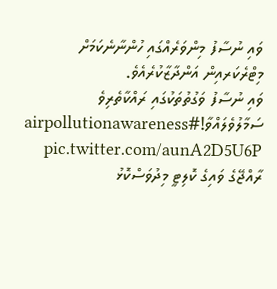ވައި ނުސާފު މިންވަރެއްގައި ހުންނާނެކަމަށް މިޓްރެކަރއިން އަންދާޒާކުރެއެވެ.
ވައި ނުސާފު ވަގުތުތަކުގައި ރައްކާތެރިވެ ސަމާލުވެލައްވާ!#airpollutionawareness pic.twitter.com/aunA2D5U6P
ރާއްޖޭގެ ވައިގެ ކޮލިޓީ މިދުވަސްކޮޅު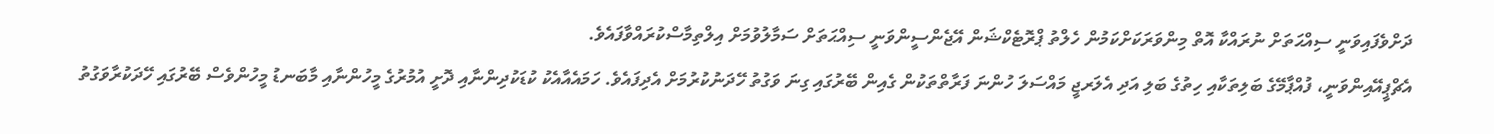ދަށްވެފައިވަނީ ސިއްޙަތަށް ނުރައްކާ އޮތް މިންވަރަކަށްކަމުން ހެލްތު ޕްރޮޓެކްޝަން އޭޖެންސީންވަނީ ސިއްޙަތަށް ސަމާލުވުމަށް އިލްތިމާސްކުރައްވާފައެވެ.
އެޗްޕީއޭއިންވަނީ، ފުއްޕާމޭގެ ބަލިތަކާއި ހިތުގެ ބަލި އަދި އެލަރޖީ މައްސަލަ ހުންނަ ފަރާތްތަކުން ގެއިން ބޭރުގައި ގިނަ ވަގުތު ހޭދަނުކުރުމަށް އެދިފައެވެ. ހަމައެއާއެކު ކުޑަކުދިންނާއި ދޮށީ އުމުރުގެ މީހުންނާއި މާބަނޑު މީހުންވެސް ބޭރުގައި ހޭދަކުރާވަގުތު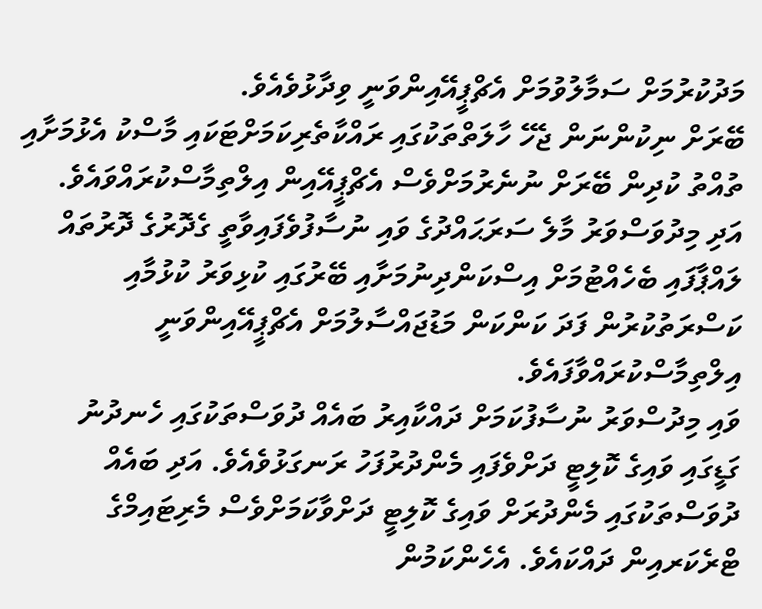މަދުކުރުމަށް ސަމާލުވުމަށް އެޗްޕީއޭއިންވަނީ ވިދާޅުވެއެވެ.
ބޭރަށް ނިކުންނަން ޖެހޭ ހާލަތްތަކުގައި ރައްކާތެރިކަމަށްޓަކައި މާސްކު އެޅުމަށާއި ތުއްތު ކުދިން ބޭރަށް ނުނެރުމަށްވެސް އެޗްޕީއޭއިން އިލްތިމާސްކުރައްވައެވެ. އަދި މިދުވަސްވަރު މާލެ ސަރަޙައްދުގެ ވައި ނުސާފުވެފައިވާތީ ގެދޮރުގެ ދޮރުތައް ލައްޕާފައި ބެހެއްޓުމަށް އިސްކަންދިނުމަށާއި ބޭރުގައި ކުޅިވަރު ކުޅުމާއި ކަސްރަތުކުރުން ފަދަ ކަންކަން މަޑުޖައްސާލުމަށް އެޗްޕީއޭއިންވަނީ އިލްތިމާސްކުރައްވާފައެވެ.
ވައި މިދުސްވަރު ނުސާފުކަމަށް ދައްކާއިރު ބައެއް ދުވަސްތަކުގައި ހެނދުނު ގަޑީގައި ވައިގެ ކޮލިޓީ ދަށްވެފައި މެންދުރުފަހު ރަނގަޅުވެއެވެ. އަދި ބައެއް ދުވަސްތަކުގައި މެންދުރަށް ވައިގެ ކޮލިޓީ ދަށްވާކަމަށްވެސް މެރިޓައިމްގެ ޓްރެކަރއިން ދައްކައެވެ. އެހެންކަމުން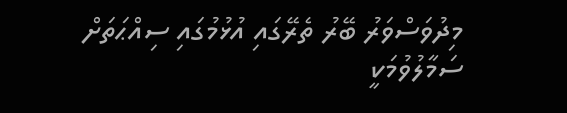މިދުވަސްވަރު ބޭރު ތެރޭގައި އުޅުމުގައި ސިއްޙަތަށް ސަމާލުވުމަކީ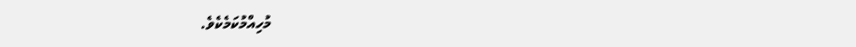މުހިއްމުކަމެކެވެ.